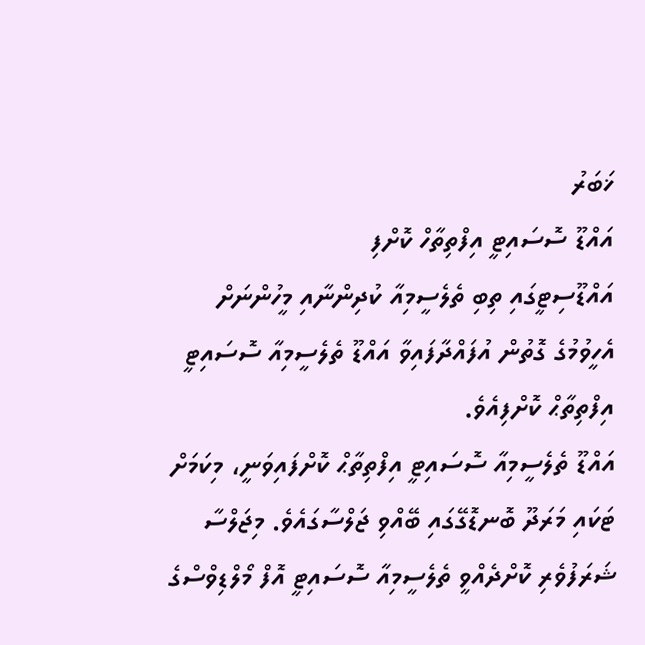ޚަބަރު
އައްޑޫ ސޮސައިޓީ އިފްތިތާހް ކޮށްފި
އައްޑޫސިޓީގައި ތިބި ތެލެސީމިއާ ކުދިންނާއި މީހުންނަށް އެހީވުމުގެ ގޮތުން އުފައްދާފައިވާ އައްޑޫ ތެލެސީމިއާ ސޮސައިޓީ އިފްތިތާޙް ކޮށްފިއެވެ.
އައްޑޫ ތެލެސީމިއާ ސޮސައިޓީ އިފްތިތާޙް ކޮށްފައިވަނީ، މިކަމަށް ޓަކައި މަރަދޫ ބޮނޑޮގޭގައި ބޭއްވި ޖަލްސާގައެވެ. މިޖަލްސާ ޝަރަފުވެރި ކޮށްދެއްވީ ތެލެސީމިއާ ސޮސައިޓީ އޮފް މޯލްޑިވްސްގެ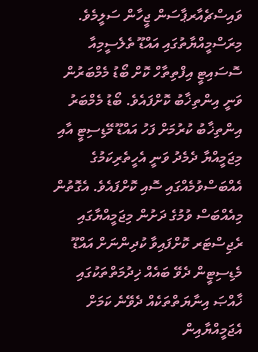ވައިސްޗެއާރޕާސަން ޖީހާން ސަލީމެވެ. މިރަސްމީއްޔާތުގައި އައްޑޫ ތެލެސީމިއާ ސޮސައިޓީ އިފްތިތާހް ކޮށް ބޯޑު މެމްބަރުން ވަނީ އިންތިޚާބު ކޮށްފައެވެ. ބޯޑު މެމްބަރު އިންތިޚާބު ކުރުމަށް ފަހު އައްޑޫ މޭޑިސިޓީ އާއި މިޖަމީއްޔާ ދެމެދު ވަނީ އެހީތެރިކަމުގެ އެއްބަސްވުމެއްގައި ސޮއި ކޮށްފައެވެ. އެގޮތުން މިއެއްބަސް ވުމުގެ ދަށުން މިޖަމީއްޔާގައި ރެޖިސްޓަރ ކޮށްފައިވާ ކުދިންނަށް އައްޑޫ މެޑިސިޓީން ދެވޭ ބައެއް ޚިދުމަތްތަކުގައި ޚާއްޞަ އިނާޔަތްތަކެއް ދެވޭނެ ކަމަށް އެޖަމީއްޔާއިން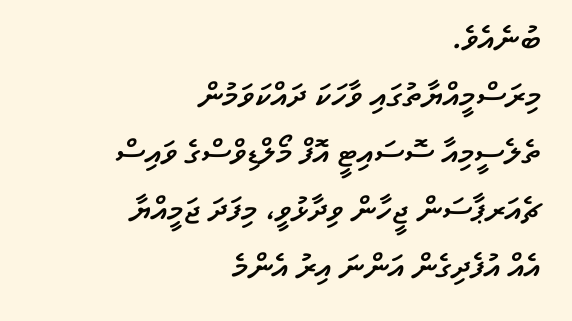ބުނެއެވެ.
މިރަސްމީއްޔާތުގައި ވާހަކަ ދައްކަވަމުން ތެލެސީމިއާ ސޮސައިޓީ އޮފް މޯލްޑިވްސްގެ ވައިސް ޗެއަރޕާސަން ޖީހާން ވިދާޅުވީ، މިފަދަ ޖަމީއްޔާ އެއް އުފެދިގެން އަންނަ އިރު އެންމެ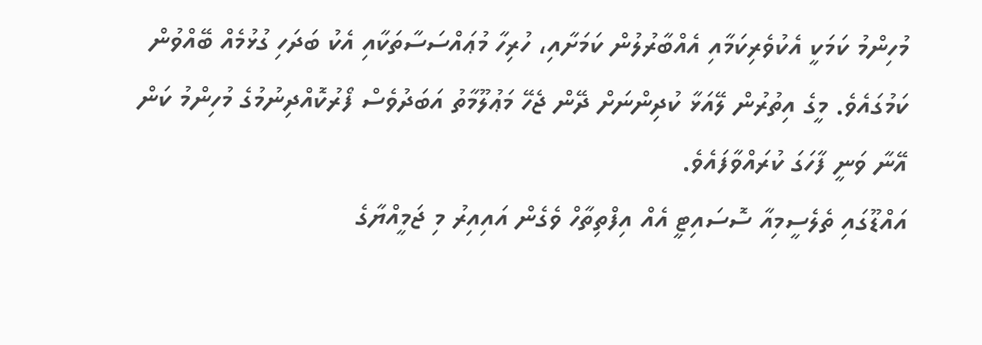މުހިންމު ކަމަކީ އެކުވެރިކަމާއި އެއްބާރުލުން ކަމަށާއި، ހުރިހާ މުޢައްސަސާތަކާއި އެކު ބަދަހި ގުޅުމެއް ބޭއްވުން ކަމުގައެވެ. މީގެ އިތުރުން ލޭއަޅާ ކުދިންނަށް ދޭން ޖެހޭ މަޢުލޫމާތު އަބަދުވެސް ފޯރުކޮއްދިނުމުގެ މުހިންމު ކަން އޭނާ ވަނީ ފާހަގަ ކުރައްވާފައެވެ.
އައްޑޫގައި ތެލެސީމިއާ ސޮސައިޓީ އެއް އިފްތިތާހް ވެގެން އައިއިރު މި ޖަމީއްޔާގެ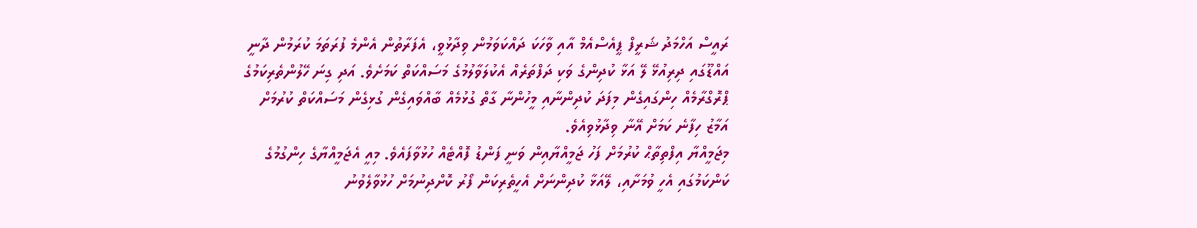ރައީސް އަހްމަދު ޝަރީފް ޕީއެސްއެމް އާއި ވާހަކަ ދައްކަވަމުން ވިދާޅުވީ، އެފަރާތުން އެންމެ ފުރަތަމަ ކުރަމުން ދާނީ އައްޑޫގައި ދިރިއުޅޭ ލޭ އަޅާ ކުދިންގެ ވަކި ދަފްތަރެއް އެކުލަވާލުމުގެ މަސައްކަތް ކަމަށެވެ. އަދި ގިނަ ހޭލުންތެރިކަމުގެ ޕްރޮގްރާމެއް ހިންގައިގެން މިފަދަ ކުދިންނާއި މީހުންނާ ގާތް ގުޅުމެއް ބާއްވައިގެން ގުޅިގެން މަސައްކަތް ކުރުމަށް އަމާޒު ހިފާނެ ކަމަށް އޭނާ ވިދާޅުވިއެވެ.
މިޖަމީއްޔާ އިފްތިތާޙް ކުރުމަށް ފަހު ޖަމީއްޔާއިން ވަނީ ފަންޑު ފޮއްޓެއް ހުޅުވާފައެވެ. މިއީ އެޖަމީއްޔާގެ ހިންގުމުގެ ކަންކަމުގައި އެހީ ވުމަށާއި، ލޭއަޅާ ކުދިންނަށް އެހީތެރިކަން ފޯރު ކޮށްދިނުމަށް ހުޅުވާލެވުނު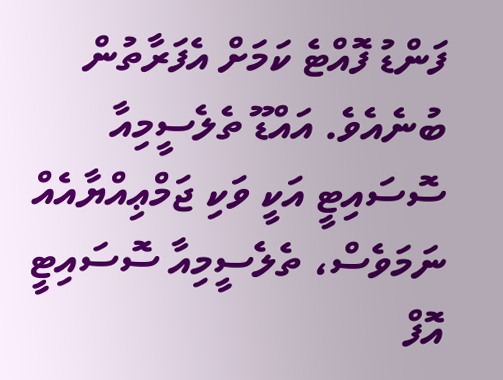ފަންޑު ފޮއްޓެ ކަމަށް އެފަރާތުން ބުނެއެވެ. އައްޑޫ ތެލެސީމިއާ ސޮސައިޓީ އަކީ ވަކި ޖަމްޢިއްޔާއެއް ނަމަވެސް، ތެލެސީމިއާ ސޮސައިޓީ އޮފް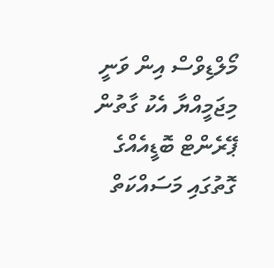މޯލްޑިވްސް އިން ވަނީ މިޖަމީއްޔާ އެކު ގާތުން ޕޭރެންޓް ބޮޑީއެއްގެ ގޮތުގައި މަސައްކަތް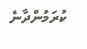ކުރަމުންދާނެ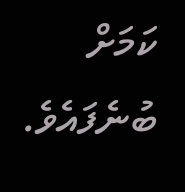ކަމަށް ބުނެފައެވެ.